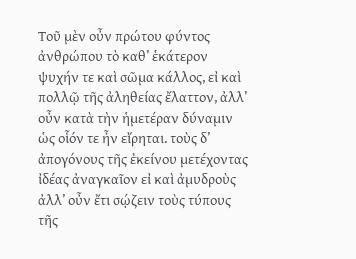Τοῦ μὲν οὖν πρώτου φύντος ἀνθρώπου τὸ καθ’ ἑκάτερον ψυχήν τε καὶ σῶμα κάλλος, εἰ καὶ πολλῷ τῆς ἀληθείας ἔλαττον, ἀλλ’ οὖν κατὰ τὴν ἡμετέραν δύναμιν ὡς οἷόν τε ἦν εἴρηται. τοὺς δ’ ἀπογόνους τῆς ἐκείνου μετέχοντας ἰδέας ἀναγκαῖον εἰ καὶ ἀμυδροὺς ἀλλ’ οὖν ἔτι σῴζειν τοὺς τύπους τῆς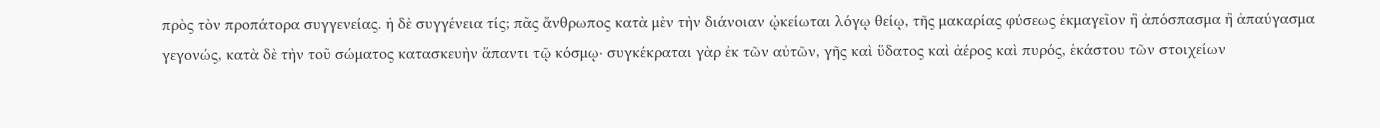πρὸς τὸν προπάτορα συγγενείας. ἡ δὲ συγγένεια τίς; πᾶς ἄνθρωπος κατὰ μὲν τὴν διάνοιαν ᾠκείωται λόγῳ θείῳ, τῆς μακαρίας φύσεως ἐκμαγεῖον ἢ ἀπόσπασμα ἢ ἀπαύγασμα γεγονώς, κατὰ δὲ τὴν τοῦ σώματος κατασκευὴν ἅπαντι τῷ κόσμῳ· συγκέκραται γὰρ ἐκ τῶν αὐτῶν, γῆς καὶ ὕδατος καὶ ἀέρος καὶ πυρός, ἑκάστου τῶν στοιχείων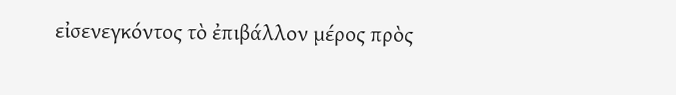εἰσενεγκόντος τὸ ἐπιβάλλον μέρος πρὸς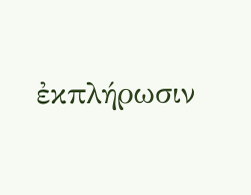ἐκπλήρωσιν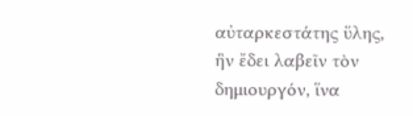αὐταρκεστάτης ὕλης, ἣν ἔδει λαβεῖν τὸν δημιουργόν, ἵνα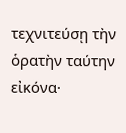τεχνιτεύσῃ τὴν ὁρατὴν ταύτην εἰκόνα·